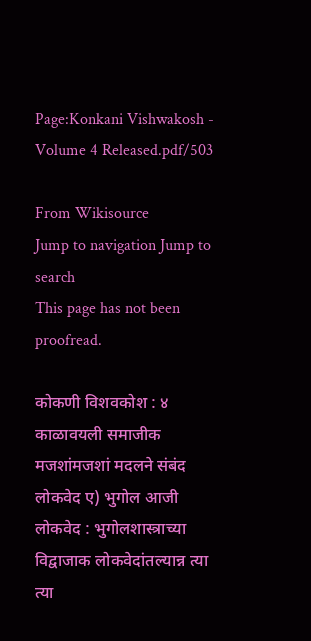Page:Konkani Vishwakosh - Volume 4 Released.pdf/503

From Wikisource
Jump to navigation Jump to search
This page has not been proofread.

कोकणी विशवकोश : ४ काळावयली समाजीक मजशांमजशां मदलने संबंद लोकवेद ए) भुगोल आजी लोकवेद : भुगोलशास्त्राच्या विद्वाजाक लोकवेदांतल्यान्न त्या त्या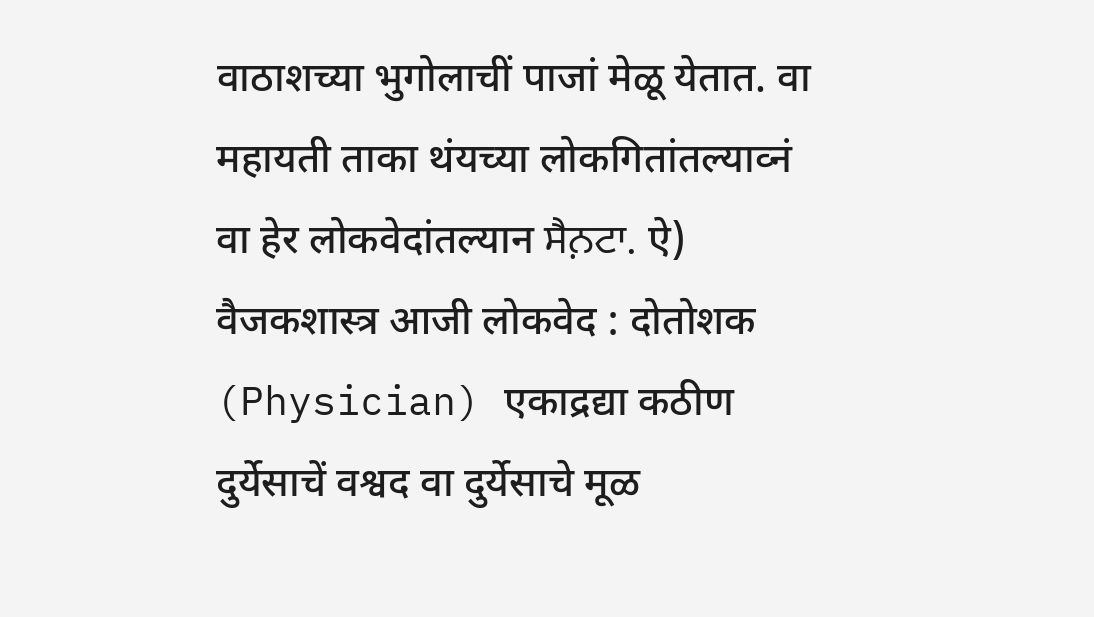वाठाशच्या भुगोलाचीं पाजां मेळू येतात. वा महायती ताका थंयच्या लोकगितांतल्याव्नं वा हेर लोकवेदांतल्यान ਸੈਨ਼ਟਾ. ऐ) वैजकशास्त्र आजी लोकवेद : दोतोशक (Physician) एकाद्रद्या कठीण दुर्येसाचें वश्वद वा दुर्येसाचे मूळ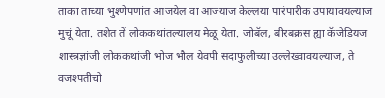ताका ताच्या भुश्णेपणांत आजयेल वा आज्याज केल्लया पारंपारीक उपायावयल्याज मुचूं येता. तशेत तें लोककथांतल्यालय मेळू येता. जोबॅल, बीरबक्रस ह्या कॅजेडियज शास्त्रज्ञांजी लोककथांजी भोज भौल येवपी सदाफुलीच्या उल्लेख्वावयल्याज, ते वजश्पतीचो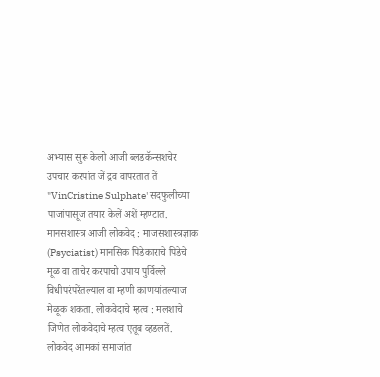अभ्यास सुरू केलो आजी ब्लडकॅन्सशचेर उपचार करपांत जें द्रव वापरतात तें "VinCristine Sulphate' सदफुलीच्या पाजांपासूज तयार केलें अशें म्हण्टात. मानसशास्त्र आजी लोकवेद : माजसशास्त्रज्ञाक (Psyciatist) मानसिक पिडेकाराचे पिडेचे मूळ वा ताचेर करपाचो उपाय पुर्विल्ले विधीपरंपरेंतल्याल वा म्हणी काणयांतल्याज मेळूक शकता. लोकवेदाचे म्हत्व : मलशाचे जिणेत लोकवेदाचे म्हत्व एतूब व्हडलतें. लोकवेद आमकां समाजांत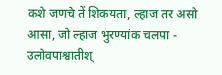कशे जणचे तें शिकयता, ल्हाज तर असो आसा, जो ल्हाज भुरण्यांक चलपा - उलोवपाश्वातीश्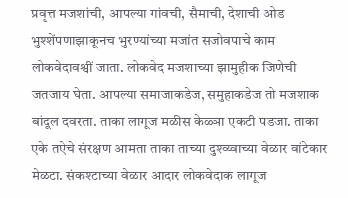प्रवृत्त मजशांची, आपल्या गांवची, सैमाची, देशाची ओड भुश्शेंपणाझाकूनच भुरण्यांच्या मजांत सजोवपाचे काम लोकवेदावश्वीं जाता. लोकवेद मजशाच्या झामुहीक जिणेची जतजाय घेता. आपल्या समाजाकडेज, समुहाकडेज तो मजशाक बांदूल दवरता. ताका लागूज मळीस केळ्ञा एकटी पडजा. ताका एके तऐचे संरक्षण आमता ताका ताच्या दुश्व्य्वाच्या वेळार वांटेकार मेळटा. संकश्टाच्या वेळार आदार लोकवेदाक लागूज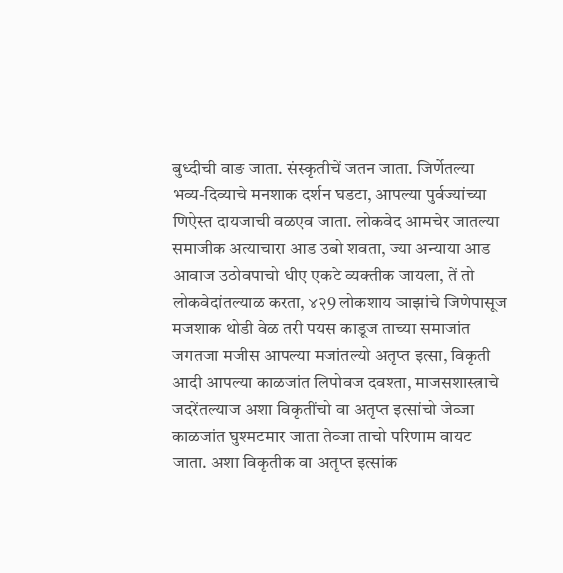बुध्दीची वाङ जाता. संस्कृतीचें जतन जाता. जिर्णेतल्या भव्य-दिव्याचे मनशाक दर्शन घडटा, आपल्या पुर्वज्यांच्या णिऐस्त दायजाची वळएव जाता. लोकवेद आमचेर जातल्या समाजीक अत्याचारा आड उबो शवता, ज्या अन्याया आड आवाज उठोवपाचो धीए एकटे व्यक्तीक जायला, तें तो लोकवेदांतल्याळ करता, ४२9 लोकशाय ञाझांचे जिणेपासूज मजशाक थोडी वेळ तरी पयस काडूज ताच्या समाजांत जगतजा मजीस आपल्या मजांतल्यो अतृप्त इत्सा, विकृती आदी आपल्या काळजांत लिपोवज दवश्ता, माजसशास्त्राचे जदरेंतल्याज अशा विकृतींचो वा अतृप्त इत्सांचो जेव्जा काळजांत घुश्मटमार जाता तेव्जा ताचो परिणाम वायट जाता. अशा विकृतीक वा अतृप्त इत्सांक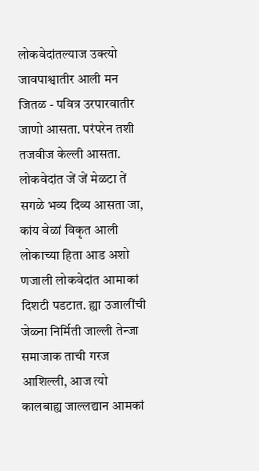लोकवेदांतल्याज उक्त्यो जावपाश्वातीर आली मन जितळ - पवित्र उरपारवातीर जाणो आसता. परंपरेन तशी तजवीज केल्ली आसता. लोकवेदांत जें जें मेळटा तें सगळे भव्य दिव्य आसता जा, कांय वेळां विकृत आली लोकाच्या हिता आड अशो णजाली लोकवेदांत आमाकां दिशटी पडटात. ह्या उजालींची जेळ्ना निर्मिती जाल्ली तेन्जा समाजाक ताची गरज आशिल्ली, आज त्यो कालबाह्य जाल्लद्यान आमकां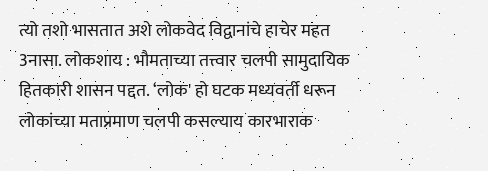त्यो तशो भासतात अशे लोकवेद विद्वानांचे हाचेर महत 3नासा. लोकशाय : भौमताच्या तत्त्वार चलपी सामुदायिक हितकारी शासन पद्दत. ‘लोक' हो घटक मध्यवर्ती धरून लोकांच्या मताप्रमाण चलपी कसल्याय कारभाराक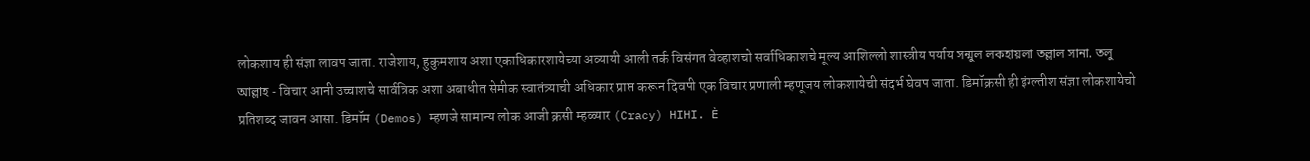लोकशाय ही संज्ञा लावप जाता. राजेशाय, हुकुमशाय अशा एकाधिकारशायेच्या अव्यायी आली तर्क विसंगत वेव्हाशचो सर्वाधिकाशचे मूल्य आशिल्लो शास्त्रीय पर्याय সন্মুল লকহায়লা তল্লাল সানা. তলু আল্লাহ - विचार आनी उच्चाशचे सार्वत्रिक अशा अबाधीत सेमीक स्वातंत्र्याची अधिकार प्राप्त करून दिवपी एक विचार प्रणाली म्हणूजय लोकशायेची संदर्भ घेवप जाता. डिमॉक्रसी ही इंग्ल्तीश संज्ञा लोकशायेचो प्रतिशब्द जावन आसा. डिमॉम (Demos) म्हणजे सामान्य लोक आजी क्रसी म्हळ्यार (Cracy) HIHI. È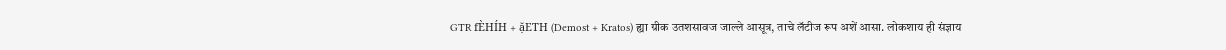GTR fÈHÍH + ặETH (Demost + Kratos) ह्या ग्रीक उतशसावज जाल्ले आसूत्र, ताचे लॅटीज रूप अशें आसा. लोकशाय ही संज्ञाय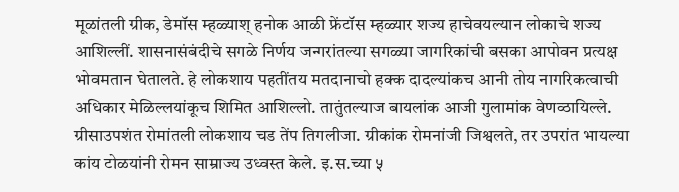मूळांतली ग्रीक, डेमॉस म्हळ्याश् हनोक आळी फ्रेंटॉस म्हळ्यार शज्य हाचेवयल्यान लोकाचे शज्य आशिल्लीं. शासनासंबंदीचे सगळे निर्णय जन्गरांतल्या सगळ्या जागरिकांची बसका आपोवन प्रत्यक्ष भोवमतान घेतालते. हे लोकशाय पहतींतय मतदानाचो हक्क दादल्यांकच आनी तोय नागरिकत्वाची अधिकार मेळिल्लयांकूच शिमित आशिल्लो. तातुंतल्याज बायलांक आजी गुलामांक वेणव्ठायिल्ले. ग्रीसाउपशंत रोमांतली लोकशाय चड तेंप तिगलीजा. ग्रीकांक रोमनांजी जिश्वलते, तर उपरांत भायल्या कांय टोळयांनी रोमन साम्राज्य उध्वस्त केले. इ.स.च्या ५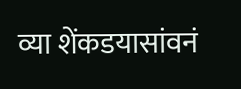व्या शेंकडयासांवनं